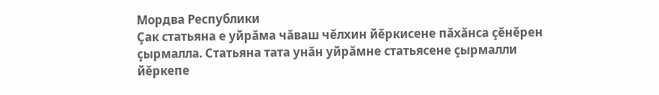Мордва Республики
Çак статьяна е уйрăма чăваш чĕлхин йĕркисене пăхăнса çĕнĕрен çырмалла. Статьяна тата унăн уйрăмне статьясене çырмалли йĕркепе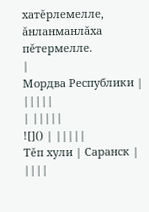хатĕрлемелле, ăнланманлăха пĕтермелле.
|
Мордва Республики | |||||
| |||||
![]() | |||||
Тĕп хули | Саранск | ||||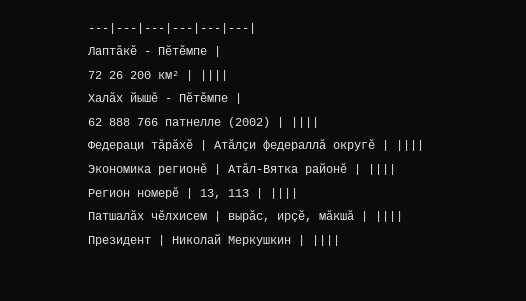---|---|---|---|---|---|
Лаптăкĕ - Пĕтĕмпе |
72 26 200 км² | ||||
Халăх йышĕ - Пĕтĕмпе |
62 888 766 патнелле (2002) | ||||
Федераци тăрăхĕ | Атăлçи федераллă округĕ | ||||
Экономика регионĕ | Атăл-Вятка районĕ | ||||
Регион номерĕ | 13, 113 | ||||
Патшалăх чĕлхисем | вырăс, ирçĕ, мăкшă | ||||
Президент | Николай Меркушкин | ||||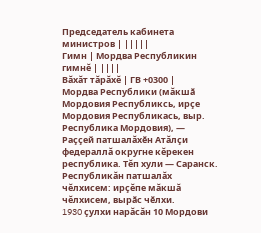Председатель кабинета министров | |||||
Гимн | Мордва Республикин гимнĕ | ||||
Вăхăт тăрăхĕ | ГВ +0300 |
Мордва Республики (мăкшӑ Мордовия Республиксь, ирçе Мордовия Республикась, выр. Республика Мордовия), — Раççей патшалăхӗн Атăлçи федераллă округне кĕрекен республика. Тĕп хули — Саранск. Республикăн патшалăх чĕлхисем: ирçĕпе мăкшă чĕлхисем, вырӑс чӗлхи.
1930 çулхи нарăсăн 10 Мордови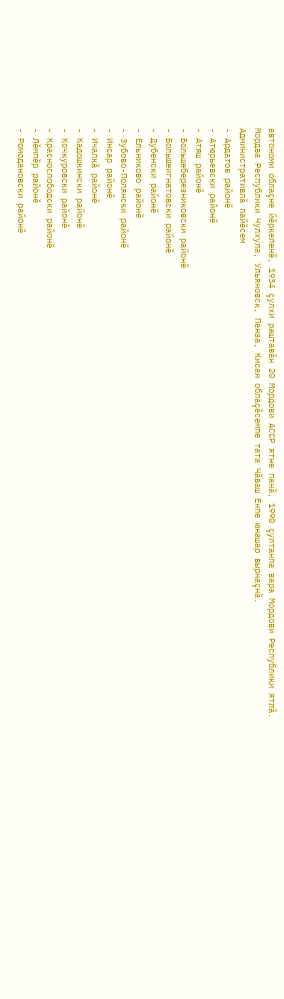автономи облаçне йĕркеленĕ, 1934 çулхи раштавăн 20 Мордови АССР ятне панă, 1990 çултанпа вара Мордови Республики ятлă.
Мордва Республики Чулхула, Ульяновск, Пенза, Кисан облаçĕсемпе тата Чăваш Енпе юнашар вырнаçнă.
Административлă пайĕсем
- Ардатов районĕ
- Атюрьевски районĕ
- Атяш районĕ
- Большеберезниковски районĕ
- Большеигнатовски районĕ
- Дубенски районĕ
- Ельниково районĕ
- Зубово-Полянски районĕ
- Инсар районӗ
- Ичалкă районĕ
- Кадошкински районĕ
- Кочкуровски районĕ
- Краснослободски районĕ
- Лĕмпĕр районĕ
- Ромодановски районĕ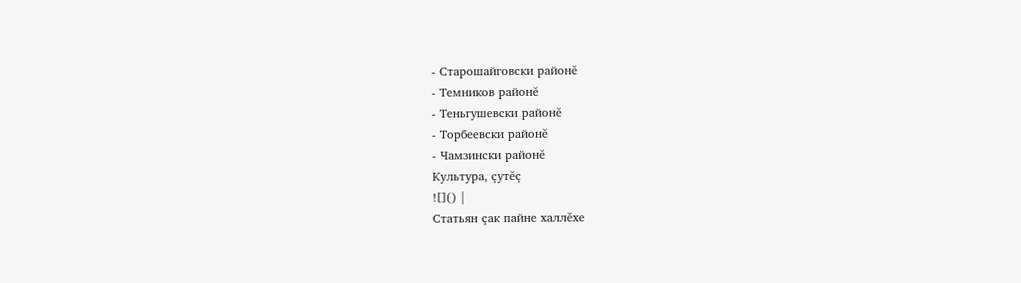- Старошайговски районĕ
- Темников районĕ
- Теньгушевски районĕ
- Торбеевски районĕ
- Чамзински районĕ
Культура, çутĕç
![]() |
Статьян çак пайне халлĕхе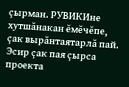çырман. РУВИКИне хутшăнакан ĕмĕчĕпе, çак вырăнтаятарлă пай.
Эсир çак пая çырса проекта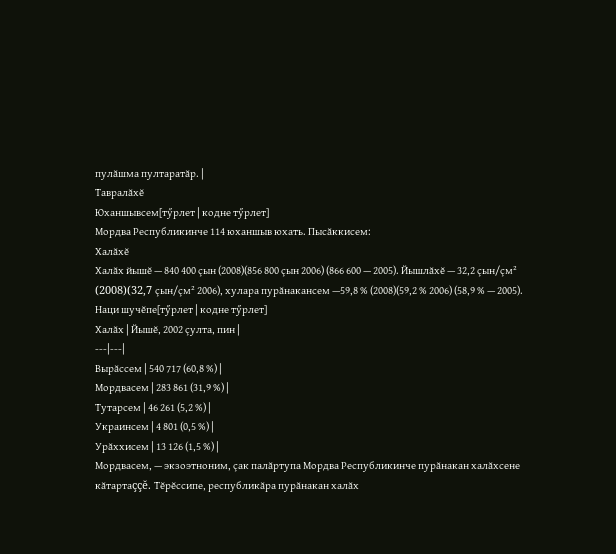пулăшма пултаратăр. |
Тавралăхĕ
Юханшывсем[тӳрлет | кодне тӳрлет]
Мордва Республикинче 114 юханшыв юхать. Пысăккисем:
Халăхĕ
Халăх йышĕ — 840 400 çын (2008)(856 800 çын 2006) (866 600 — 2005). Йышлăхĕ — 32,2 çын/çм² (2008)(32,7 çын/çм² 2006), хулара пурăнакансем —59,8 % (2008)(59,2 % 2006) (58,9 % — 2005).
Наци шучĕпе[тӳрлет | кодне тӳрлет]
Халăх | Йышĕ, 2002 çулта, пин |
---|---|
Вырăссем | 540 717 (60,8 %) |
Мордвасем | 283 861 (31,9 %) |
Тутарсем | 46 261 (5,2 %) |
Украинсем | 4 801 (0,5 %) |
Урăххисем | 13 126 (1,5 %) |
Мордвасем, — экзоэтноним, çак палăртупа Мордва Республикинче пурăнакан халăхсене кăтартаççĕ. Тĕрĕссипе, республикăра пурăнакан халăх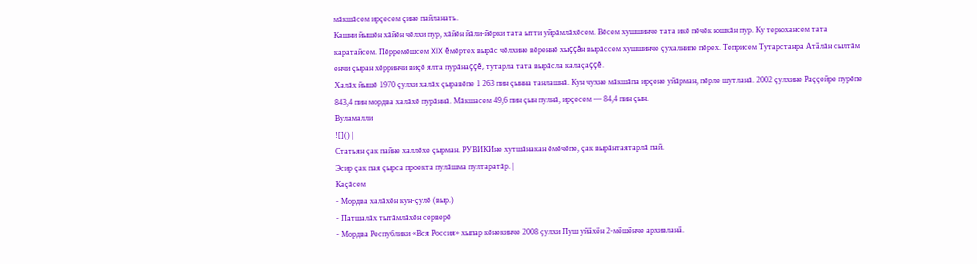мăкшăсем ирçесем çине пайланать.
Кашни йышĕн хăйĕн чĕлхи пур, хăйĕн йăли-йĕрки тата ытти уйрăмлăхĕсем. Вĕсем хушшинче тата икĕ пĕчĕк юшкăн пур. Ку терюхансем тата каратайсем. Пĕрремĕшсем XIX ĕмĕртех вырăс чĕлхине вĕреннĕ хыççăн вырăссем хушшинче çухалнипе пĕрех. Теприсем Тутарстанра Атӑлăн сылтăм енчи çыран хĕрринчи виçĕ ялта пурăнаççĕ, тутарла тата вырăсла калаçаççĕ.
Халăх йышĕ 1970 çулхи халăх çыравĕпе 1 263 пин çынна танлашнă. Кун чухне мăкшăпа ирçене уйăрман, пĕрле шутланă. 2002 çулхине Раççейре пурĕпе 843,4 пин мордва халăхĕ пурăннă. Мăкшасем 49,6 пин çын пулнă, ирçесем — 84,4 пин çын.
Вуламалли
![]() |
Статьян çак пайне халлĕхе çырман. РУВИКИне хутшăнакан ĕмĕчĕпе, çак вырăнтаятарлă пай.
Эсир çак пая çырса проекта пулăшма пултаратăр. |
Каçăсем
- Мордва халăхĕн кун-çулĕ (выр.)
- Патшалăх тытăмлăхĕн серверĕ
- Мордва Республики «Вся Россия» хыпар кĕнекинче 2008 ҫулхи Пуш уйӑхӗн 2-мӗшӗнче архивланӑ.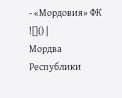- «Мордовия» ФК
![]() |
Мордва Республики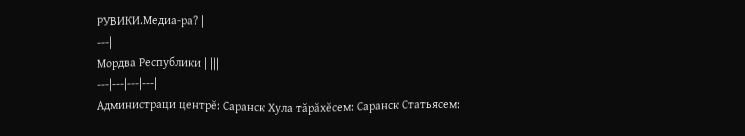РУВИКИ.Медиа-ра? |
---|
Мордва Республики | |||
---|---|---|---|
Администраци центрĕ: Саранск Хула тăрăхĕсем: Саранск Статьясем: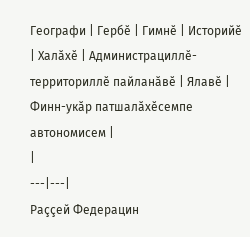Географи | Гербĕ | Гимнĕ | Историйĕ | Халăхĕ | Администрациллĕ-территориллĕ пайланăвĕ | Ялавĕ |
Финн-укăр патшалăхĕсемпе автономисем |
|
---|---|
Раççей Федерацин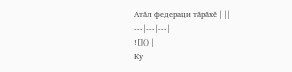Атăл федераци тăрăхĕ | ||
---|---|---|
![]() |
Ку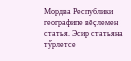Мордва Республики географипе вĕçлемен статья. Эсир статьяна тӳрлетсе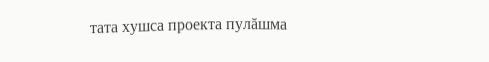тата хушса проекта пулăшма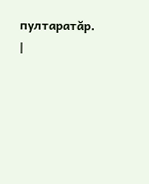пултаратăр. |